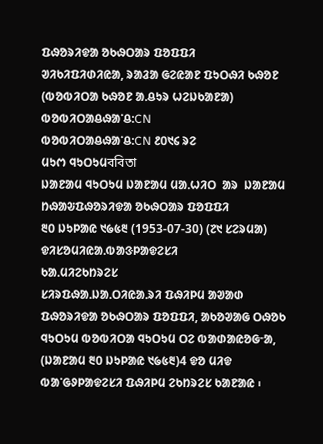ᱯᱷᱚᱨᱤᱫᱟ ᱚᱠᱷᱛᱟᱨ ᱯᱚᱯᱯᱤ
ᱣᱤᱠᱤᱯᱤᱰᱤᱭᱟ, ᱨᱟᱲᱟ ᱜᱮᱭᱟᱱ ᱯᱩᱛᱷᱤ ᱠᱷᱚᱱ
(ᱵᱚᱵᱤᱛᱟ ᱠᱷᱚᱱ ᱟᱹᱪᱩᱨ ᱦᱮᱡᱠᱟᱱᱟ)
ᱵᱚᱵᱤᱛᱟᱪᱷᱟᱸᱪ:CN
ᱵᱚᱵᱤᱛᱟᱪᱷᱟᱸᱪ:CN ᱒᱐᱑᱔ ᱨᱮ
ᱢᱩᱬ ᱧᱩᱛᱩᱢববিতা
ᱡᱟᱱᱟᱢ ᱧᱩᱛᱩᱢ ᱡᱟᱱᱟᱢ ᱢᱟᱹᱦᱤᱛ  ᱟᱨ  ᱡᱟᱱᱟᱢ ᱴᱷᱟᱶᱯᱷᱚᱨᱤᱫᱟ ᱚᱠᱷᱛᱟᱨ ᱯᱚᱯᱯᱤ
᱓᱐ ᱡᱩᱞᱟᱭ ᱑᱙᱕᱓ (1953-07-30) (᱗᱑ ᱥᱮᱨᱢᱟ)
ᱫᱤᱥᱚᱢᱤᱭᱟᱹᱵᱟᱝᱞᱟᱫᱮᱥᱤ
ᱠᱟᱹᱢᱤᱮᱠᱴᱨᱮᱥ
ᱥᱤᱨᱯᱷᱟᱹᱡᱟᱹᱛᱤᱭᱟᱹᱨᱤ ᱯᱷᱤᱞᱢ ᱟᱣᱟᱰ
ᱯᱷᱚᱨᱤᱫᱟ ᱚᱠᱷᱛᱟᱨ ᱯᱚᱯᱯᱤ, ᱟᱠᱚᱣᱟᱜ ᱛᱷᱚᱠ ᱧᱩᱛᱩᱢ ᱵᱚᱵᱤᱛᱟ ᱧᱩᱛᱩᱢ ᱛᱮ ᱵᱟᱰᱟᱭᱚᱜᱼᱟ, (ᱡᱟᱱᱟᱢ ᱓᱐ ᱡᱩᱞᱟᱭ ᱑᱙᱕᱓)4 ᱫᱚ ᱢᱤᱫ ᱵᱟᱸᱜᱽᱞᱟᱫᱮᱥᱤ ᱯᱷᱤᱞᱢ ᱮᱠᱴᱨᱮᱥ ᱠᱟᱱᱟᱭ ᱾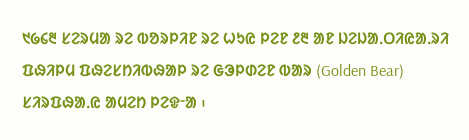᱑᱙᱔᱓ ᱥᱮᱨᱢᱟ ᱨᱮ ᱵᱚᱨᱞᱤᱱ ᱨᱮ ᱦᱩᱭ ᱞᱮᱱ ᱒᱓ ᱟᱱ ᱡᱮᱡᱟᱹᱛᱤᱭᱟᱹᱨᱤ ᱯᱷᱤᱞᱢ ᱯᱷᱮᱥᱴᱤᱵᱷᱟᱞ ᱨᱮ ᱜᱳᱞᱰᱮᱱ ᱵᱟᱨ (Golden Bear) ᱥᱤᱨᱯᱷᱟᱹᱭ ᱟᱢᱮᱴ ᱞᱮᱫᱼᱟ ᱾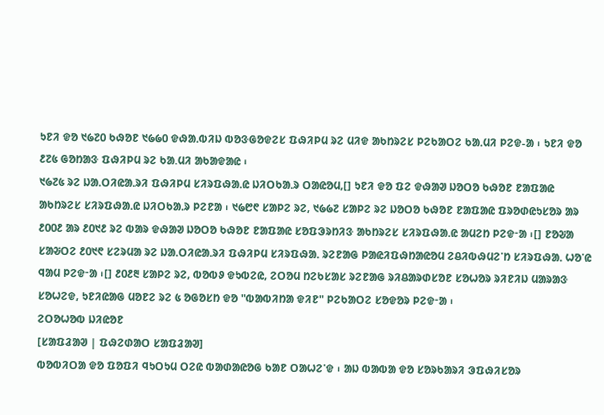ᱩᱱᱤ ᱫᱚ ᱑᱙᱗᱐ ᱠᱷᱚᱱ ᱑᱙᱙᱐ ᱫᱷᱟᱹᱵᱤᱡ ᱵᱚᱝᱜᱚᱫᱮᱥ ᱯᱷᱤᱞᱢ ᱨᱮ ᱢᱤᱫ ᱟᱠᱴᱨᱮᱥ ᱞᱮᱠᱟᱛᱮ ᱠᱟᱹᱢᱤ ᱞᱮᱫ-ᱟ ᱾ ᱩᱱᱤ ᱫᱚ ᱒᱗᱕ ᱜᱚᱴᱟᱝ ᱯᱷᱤᱞᱢ ᱨᱮ ᱠᱟ.ᱢᱤ ᱟᱠᱟᱫᱟᱭ ᱾
᱑᱙᱗᱕ ᱨᱮ ᱡᱟᱹᱛᱤᱭᱟᱹᱨᱤ ᱯᱷᱤᱞᱢ ᱥᱤᱨᱯᱷᱟᱹᱭ ᱡᱤᱛᱠᱟᱹᱨ ᱛᱟᱭᱚᱢ,[] ᱩᱱᱤ ᱫᱚ ᱯᱮ ᱫᱷᱟᱣ ᱡᱚᱛᱚ ᱠᱷᱚᱱ ᱱᱟᱯᱟᱭ ᱟᱠᱴᱨᱮᱥ ᱥᱤᱨᱯᱷᱟᱹᱭ ᱡᱤᱛᱠᱟᱹᱨ ᱞᱮᱱᱟ ᱾ ᱑᱙᱘᱖ ᱥᱟᱞᱮ ᱨᱮ, ᱑᱙᱙᱗ ᱥᱟᱞᱮ ᱨᱮ ᱡᱚᱛᱚ ᱠᱷᱚᱱ ᱱᱟᱯᱟᱭ ᱯᱨᱚᱰᱭᱩᱥᱚᱨ ᱟᱨ ᱒᱐᱐᱒ ᱟᱨ ᱒᱐᱑᱒ ᱨᱮ ᱵᱟᱨ ᱫᱷᱟᱣ ᱡᱚᱛᱚ ᱠᱷᱚᱱ ᱱᱟᱯᱟᱭ ᱥᱚᱯᱳᱨᱴᱤᱝ ᱟᱠᱴᱨᱮᱥ ᱥᱤᱨᱯᱷᱟᱹᱭ ᱟᱢᱮᱴ ᱞᱮᱫᱼᱟ ᱾[] ᱱᱚᱶᱟ ᱥᱟᱶᱛᱮ ᱒᱐᱑᱖ ᱥᱮᱨᱢᱟ ᱨᱮ ᱡᱟᱹᱛᱤᱭᱟᱹᱨᱤ ᱯᱷᱤᱞᱢ ᱥᱤᱨᱯᱷᱟᱹ ᱨᱮᱱᱟᱜ ᱞᱟᱭᱤᱯᱷᱴᱟᱭᱚᱢ ᱮᱪᱤᱵᱷᱢᱮᱸᱴ ᱥᱤᱨᱯᱷᱟᱹ ᱦᱚᱸᱭ ᱧᱟᱢ ᱞᱮᱫᱼᱟ ᱾[] ᱒᱐᱒᱓ ᱥᱟᱞᱮ ᱨᱮ, ᱵᱚᱵᱽ ᱫᱩᱵᱮᱭ, ᱮᱛᱚᱢ ᱴᱮᱠᱥᱟᱥ ᱨᱮᱱᱟᱜ ᱨᱤᱪᱟᱨᱰᱥᱚᱱ ᱥᱚᱦᱚᱨ ᱨᱤᱱᱤᱡ ᱢᱟᱨᱟᱝ ᱥᱚᱦᱮᱫ, ᱩᱱᱤᱭᱟᱜ ᱢᱚᱱᱮ ᱨᱮ ᱕ ᱚᱜᱚᱥᱴ ᱫᱚ "ᱵᱟᱵᱤᱴᱟ ᱫᱤᱱ" ᱞᱮᱠᱟᱛᱮ ᱥᱚᱫᱚᱨ ᱞᱮᱫᱼᱟ ᱾
ᱮᱛᱚᱦᱚᱵ ᱡᱤᱭᱚᱱ
[ᱥᱟᱯᱲᱟᱣ | ᱯᱷᱮᱰᱟᱛ ᱥᱟᱯᱲᱟᱣ]
ᱵᱚᱵᱤᱛᱟ ᱫᱚ ᱯᱚᱯᱤ ᱧᱩᱛᱩᱢ ᱛᱮᱭ ᱵᱟᱰᱟᱭᱚᱜ ᱠᱟᱱ ᱛᱟᱦᱮᱸᱫ ᱾ ᱟᱡ ᱵᱟᱵᱟ ᱫᱚ ᱥᱚᱨᱠᱟᱨᱤ ᱳᱯᱷᱤᱥᱚᱨ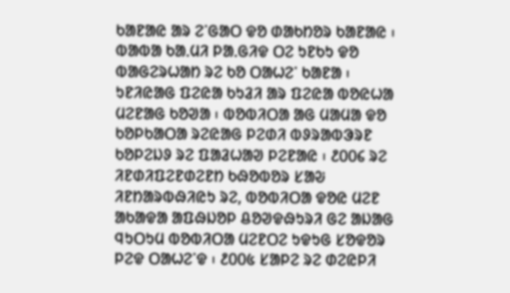ᱠᱟᱱᱟᱭ ᱟᱨ ᱮᱸᱜᱟᱛ ᱫᱚ ᱰᱟᱠᱴᱚᱨ ᱠᱟᱱᱟᱭ ᱾ ᱵᱟᱵᱟ ᱠᱟᱹᱢᱤ ᱞᱟᱹᱜᱤᱫ ᱛᱮ ᱩᱱᱠᱩ ᱫᱚ ᱵᱟᱜᱮᱨᱦᱟᱴ ᱨᱮ ᱠᱚ ᱛᱟᱦᱮᱸ ᱠᱟᱱᱟ ᱾ ᱩᱱᱤᱭᱟᱜ ᱯᱮᱭᱟ ᱠᱩᱲᱤ ᱟᱨ ᱯᱮᱭᱟ ᱵᱚᱭᱦᱟ ᱢᱮᱱᱟᱜ ᱠᱚᱣᱟ ᱾ ᱵᱚᱵᱤᱛᱟ ᱟᱜ ᱢᱟᱢᱟ ᱫᱚ ᱠᱚᱞᱠᱟᱛᱟ ᱨᱮᱭᱟᱜ ᱞᱮᱰᱤ ᱵᱽᱨᱟᱵᱳᱨᱱ ᱠᱚᱞᱮᱡᱽ ᱨᱮ ᱯᱟᱲᱦᱟᱣ ᱞᱮᱱᱟᱭ ᱾ ᱒᱐᱐᱔ ᱨᱮ ᱤᱱᱰᱤᱯᱮᱱᱰᱮᱱᱴ ᱠᱷᱚᱵᱚᱨ ᱥᱟᱶ ᱤᱱᱴᱟᱨᱵᱷᱤᱭᱩ ᱨᱮ, ᱵᱚᱵᱤᱛᱟ ᱫᱚᱭ ᱢᱮᱱ ᱟᱠᱟᱫᱟ ᱟᱯᱷᱡᱚᱞ ᱪᱚᱣᱫᱷᱩᱨᱤ ᱜᱮ ᱟᱡᱟᱜ ᱧᱩᱛᱩᱢ ᱵᱚᱵᱤᱛᱟ ᱢᱮᱱᱛᱮ ᱩᱫᱩᱜ ᱥᱚᱫᱚᱨ ᱞᱮᱫ ᱛᱟᱦᱮᱸᱫ ᱾ ᱒᱐᱐᱕ ᱥᱟᱞᱮ ᱨᱮ ᱰᱮᱭᱞᱤ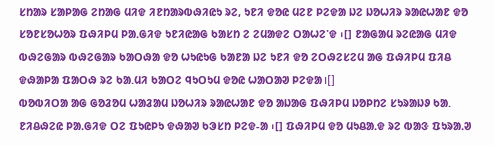ᱥᱴᱟᱨ ᱥᱟᱞᱟᱜ ᱮᱴᱟᱜ ᱢᱤᱫ ᱤᱱᱴᱟᱨᱵᱷᱤᱭᱩ ᱨᱮ, ᱩᱱᱤ ᱫᱚᱭ ᱢᱮᱱ ᱞᱮᱫᱟ ᱡᱮ ᱡᱚᱦᱤᱨ ᱨᱟᱭᱦᱟᱱ ᱫᱚ ᱥᱚᱱᱥᱚᱦᱚᱨ ᱯᱷᱤᱞᱢ ᱞᱟᱹᱜᱤᱫ ᱩᱱᱤᱭᱟᱜ ᱠᱟᱥᱴ ᱮ ᱮᱢᱟᱫᱮ ᱛᱟᱦᱮᱸᱫ ᱾[] ᱱᱟᱜᱟᱢ ᱨᱮᱭᱟᱜ ᱢᱤᱫ ᱵᱷᱮᱜᱟᱨ ᱵᱷᱮᱜᱟᱨ ᱠᱟᱛᱷᱟ ᱫᱚ ᱦᱩᱭᱩᱜ ᱠᱟᱱᱟ ᱡᱮ ᱩᱱᱤ ᱫᱚ ᱮᱛᱷᱮᱥᱮᱢ ᱟᱜ ᱯᱷᱤᱞᱢ ᱯᱤᱪ ᱫᱷᱟᱞᱟ ᱯᱟᱛᱷ ᱨᱮ ᱠᱟ.ᱢᱤ ᱠᱟᱛᱮ ᱧᱩᱛᱩᱢ ᱫᱚᱭ ᱦᱟᱛᱟᱣ ᱞᱮᱫᱟ।[]
ᱵᱚᱵᱤᱛᱟ ᱟᱜ ᱜᱚᱲᱚᱢ ᱦᱟᱲᱟᱢ ᱡᱚᱦᱤᱨ ᱨᱟᱭᱦᱟᱱ ᱫᱚ ᱟᱡᱟᱜ ᱯᱷᱤᱞᱢ ᱡᱚᱞᱴᱮ ᱥᱩᱨᱟᱡᱽ ᱠᱟ. ᱱᱤᱪᱷᱮᱭ ᱞᱟᱹᱜᱤᱫ ᱛᱮ ᱯᱩᱭᱞᱩ ᱫᱷᱟᱣ ᱠᱳᱥᱴ ᱞᱮᱫ-ᱟ ᱾[] ᱯᱷᱤᱞᱢ ᱫᱚ ᱢᱩᱪᱟᱹᱫ ᱨᱮ ᱵᱟᱝ ᱯᱩᱨᱟᱹᱣ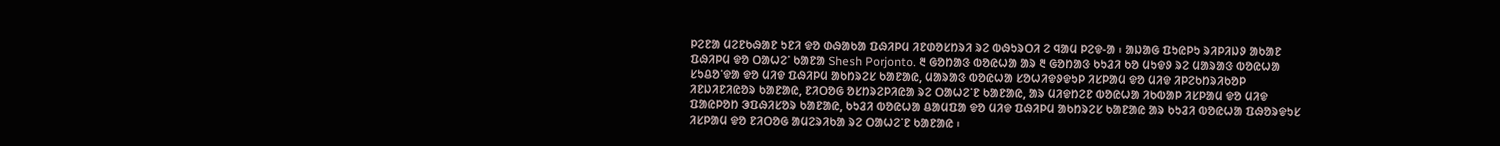ᱞᱮᱱᱟ ᱢᱮᱱᱠᱷᱟᱱ ᱩᱱᱤ ᱫᱚ ᱰᱷᱟᱠᱟ ᱯᱷᱤᱞᱢ ᱤᱱᱰᱚᱥᱴᱨᱤ ᱨᱮ ᱵᱷᱩᱨᱛᱤ ᱮ ᱧᱟᱢ ᱞᱮᱫ-ᱟ ᱾ ᱟᱡᱟᱜ ᱯᱩᱭᱞᱩ ᱨᱤᱞᱤᱡᱽ ᱟᱠᱟᱱ ᱯᱷᱤᱞᱢ ᱫᱚ ᱛᱟᱦᱮᱸ ᱠᱟᱱᱟ Shesh Porjonto. ᱓ ᱜᱚᱴᱟᱝ ᱵᱚᱭᱦᱟ ᱟᱨ ᱓ ᱜᱚᱴᱟᱝ ᱠᱩᱲᱤ ᱠᱚ ᱢᱩᱫᱽ ᱨᱮ ᱢᱟᱨᱟᱝ ᱵᱚᱭᱦᱟ ᱥᱩᱪᱚᱸᱫᱟ ᱫᱚ ᱢᱤᱫ ᱯᱷᱤᱞᱢ ᱟᱠᱴᱨᱮᱥ ᱠᱟᱱᱟᱭ, ᱢᱟᱨᱟᱝ ᱵᱚᱭᱦᱟ ᱥᱚᱦᱤᱫᱽᱫᱩᱞ ᱤᱥᱞᱟᱢ ᱫᱚ ᱢᱤᱫ ᱤᱞᱮᱠᱴᱨᱤᱠᱚᱞ ᱤᱱᱡᱤᱱᱤᱭᱚᱨ ᱠᱟᱱᱟᱭ, ᱱᱤᱛᱚᱜ ᱚᱥᱴᱨᱮᱞᱤᱭᱟ ᱨᱮ ᱛᱟᱦᱮᱸᱱ ᱠᱟᱱᱟᱭ, ᱟᱨ ᱢᱤᱫᱴᱮᱱ ᱵᱚᱭᱦᱟ ᱤᱠᱵᱟᱞ ᱤᱥᱞᱟᱢ ᱫᱚ ᱢᱤᱫ ᱯᱟᱭᱞᱚᱴ ᱳᱯᱷᱤᱥᱚᱨ ᱠᱟᱱᱟᱭ, ᱠᱩᱲᱤ ᱵᱚᱭᱦᱟ ᱪᱟᱢᱯᱟ ᱫᱚ ᱢᱤᱫ ᱯᱷᱤᱞᱢ ᱟᱠᱴᱨᱮᱥ ᱠᱟᱱᱟᱭ ᱟᱨ ᱠᱩᱲᱤ ᱵᱚᱭᱦᱟ ᱯᱷᱚᱨᱫᱩᱥ ᱤᱥᱞᱟᱢ ᱫᱚ ᱱᱤᱛᱚᱜ ᱟᱢᱮᱨᱤᱠᱟ ᱨᱮ ᱛᱟᱦᱮᱸᱱ ᱠᱟᱱᱟᱭ ᱾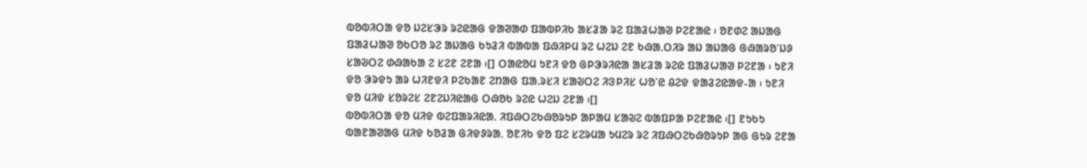ᱵᱚᱵᱤᱛᱟ ᱫᱚ ᱡᱮᱥᱳᱨ ᱨᱮᱭᱟᱜ ᱫᱟᱣᱟᱰ ᱯᱟᱵᱞᱤᱠ ᱟᱥᱲᱟ ᱨᱮ ᱯᱟᱲᱦᱟᱣ ᱞᱮᱱᱟᱭ ᱾ ᱚᱱᱰᱮ ᱟᱡᱟᱜ ᱯᱟᱲᱦᱟᱣ ᱚᱠᱛᱚ ᱨᱮ ᱟᱡᱟᱜ ᱠᱩᱲᱤ ᱵᱟᱵᱟ ᱯᱷᱤᱞᱢ ᱨᱮ ᱦᱮᱡ ᱮᱱ ᱠᱷᱟᱹᱛᱤᱨ ᱟᱡ ᱟᱡᱟᱜ ᱜᱷᱟᱨᱚᱸᱡᱽ ᱥᱟᱶᱛᱮ ᱰᱷᱟᱠᱟ ᱮ ᱥᱮᱱ ᱮᱱᱟ ᱾[] ᱛᱟᱭᱚᱢ ᱩᱱᱤ ᱫᱚ ᱜᱞᱳᱨᱤᱭᱟ ᱟᱥᱲᱟ ᱨᱮᱭ ᱯᱟᱲᱦᱟᱣ ᱞᱮᱱᱟ ᱾ ᱩᱱᱤ ᱫᱚ ᱳᱨᱫᱩ ᱟᱨ ᱦᱤᱱᱫᱤ ᱞᱮᱠᱟᱱ ᱮᱴᱟᱜ ᱯᱟᱹᱨᱥᱤ ᱥᱟᱶᱛᱮ ᱤᱝᱞᱤᱥ ᱦᱚᱸᱭ ᱪᱮᱫ ᱫᱟᱲᱮᱭᱟᱫ-ᱟ ᱾ ᱩᱱᱤ ᱫᱚ ᱢᱤᱫ ᱥᱚᱨᱮᱥ ᱮᱱᱮᱡᱤᱭᱟᱜ ᱛᱷᱚᱠ ᱨᱮᱭ ᱦᱮᱡ ᱮᱱᱟ ᱾[]
ᱵᱚᱵᱤᱛᱟ ᱫᱚ ᱢᱤᱫ ᱵᱮᱯᱟᱨᱤᱭᱟᱹ ᱤᱯᱷᱛᱮᱠᱷᱚᱨᱩᱞ ᱟᱞᱟᱢ ᱥᱟᱶᱮ ᱵᱟᱯᱞᱟ ᱞᱮᱱᱟᱭ ᱾[] ᱱᱩᱠᱩ ᱵᱟᱱᱟᱣᱟᱜ ᱢᱤᱫ ᱠᱚᱲᱟ ᱜᱤᱫᱽᱨᱟ. ᱚᱱᱤᱠ ᱫᱚ ᱯᱮ ᱥᱮᱨᱢᱟ ᱩᱢᱮᱨ ᱨᱮ ᱤᱯᱷᱛᱮᱠᱷᱚᱨᱩᱞ ᱟᱜ ᱜᱩᱨ ᱮᱱᱟ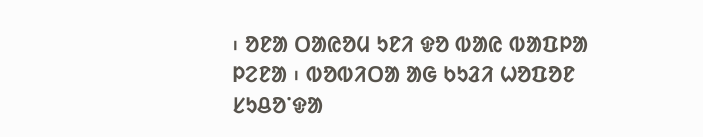᱾ ᱚᱱᱟ ᱛᱟᱭᱚᱢ ᱩᱱᱤ ᱫᱚ ᱵᱟᱭ ᱵᱟᱯᱞᱟ ᱞᱮᱱᱟ ᱾ ᱵᱚᱵᱤᱛᱟ ᱟᱜ ᱠᱩᱲᱤ ᱦᱚᱯᱚᱱ ᱥᱩᱪᱚᱸᱫᱟ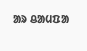ᱟᱨ ᱪᱟᱢᱯᱟ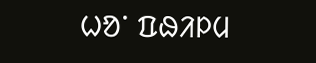ᱦᱚᱸ ᱯᱷᱤᱞᱢ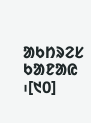ᱟᱠᱴᱨᱮᱥ ᱠᱟᱱᱟᱭ ᱾[᱑᱐]